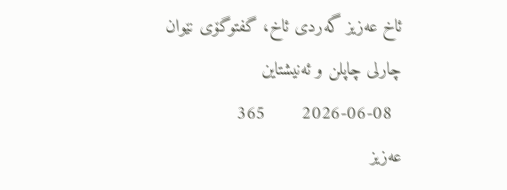ئاخ عەزیز گەردی ئاخ، گفتوگۆی نێوان چارلی چاپلن و ئەنیشتاین
  2026-06-08       365
عەزیز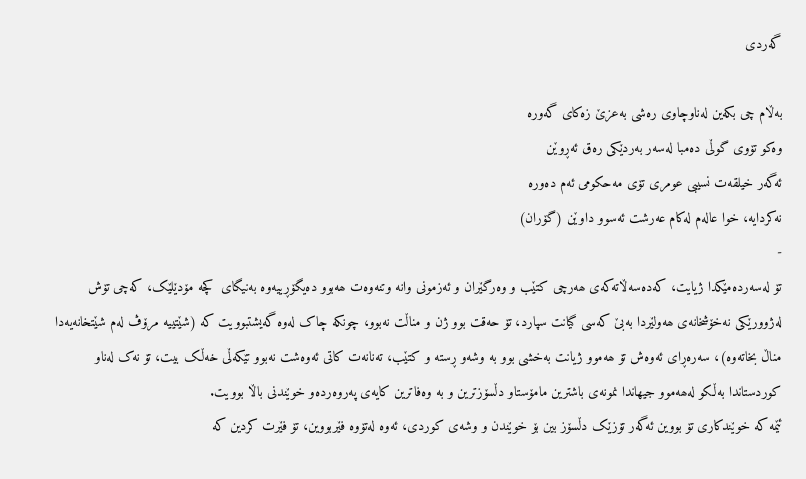گەردی

بەڵام چی بکەین لەناوچاوی رەشی بەعزێ زەکای گەورە
وەکو تۆوی گوڵی دەمبا لەسەر بەردێکی رەق ئەڕوێن
ئەگەر خیلقەت نسیبی عومری تۆی مەحکومی ئەم دەورە
نەکردایە، خوا عالەم لەکام عەرشت ئەسوو داوێن (گۆران)
-
تۆ لەسەردەمێکدا ژیایت، کەدەسەڵاتەکەی ھەرچی کتێب و وەرگێران و ئەزمونی وانە وتنەوەت ھەبوو دەیگۆڕییەوە بەنیگای  کچە مۆدێلێک، کەچی تۆش لەژوورێکی نەخۆشخانەی ھەولێردا بەبێ کەسی گیانت سپارد، تۆ حەقت بوو ژن و مناڵت نەبوو، چونکە چاک لەوە گەیشتبوویت کە (شێتییە مرۆڤ لەم شێتخانەیەدا مناڵ بخاتەوە)، سەرەڕای ئەوەش تۆ ھەموو ژیانت بەخشی بوو بە وشەو ڕستە و کتێب، تەنانەت کاتی ئەوەشت نەبوو تێکەڵی خەڵک بیت، تۆ نەک لەناو کوردستاندا بەڵکو لەھەموو جیھاندا نمونەی باشترین مامۆستاو دڵسۆزترین و بە وەفاترین کایەی پەروەردەو خوێندنی باڵا بوویت.
ئێمە کە خوێندکاری تۆ بووین ئەگەر تۆزێک دڵسۆز بین بۆ خوێندن و وشەی کوردی، ئەوە لەتۆوە فێربووین، تۆ فێرت کردین کە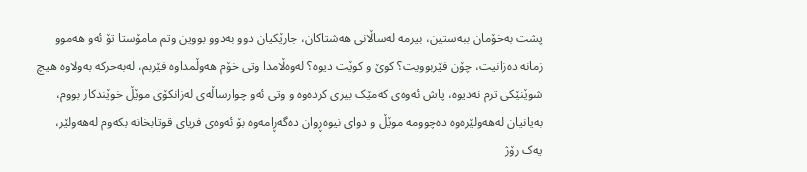پشت بەخۆمان ببەستین، بیرمە لەساڵانی ھەشتاکان، جارێکیان دوو بەدوو بووین وتم مامۆستا تۆ ئەو ھەموو زمانە دەزانیت، چۆن فێربوویت؟ کوێ و کوێت دیوە؟ لەوەڵامدا وتی خۆم ھەوڵمداوە فێربم، لەبەحرکە بەولاوە ھیچ شوێنێکی ترم نەدیوە، پاش ئەوەی کەمێک بیری کردەوە و وتی ئەو چوارساڵەی لەزانکۆی موێڵ خوێندکار بووم، بەیانیان لەھەولێرەوە دەچوومە موێڵ و دوای نیوەڕوان دەگەڕامەوە بۆ ئەوەی فریای قوتابخانە بکەوم لەھەولێر، یەک رۆژ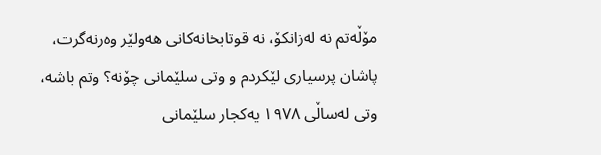مۆڵەتم نە لەزانکۆ، نە قوتابخانەکانی ھەولێر وەرنەگرت، پاشان پرسیاری لێکردم و وتی سلێمانی چۆنە؟ وتم باشە، وتی لەساڵی ١٩٧٨ یەکجار سلێمانی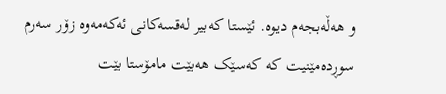و ھەڵەبجەم دیوە. ئێستا کەبیر لەقسەکانی ئەکەمەوە زۆر سەرم سوڕدەمێنیت کە کەسێک ھەبێت مامۆستا بێت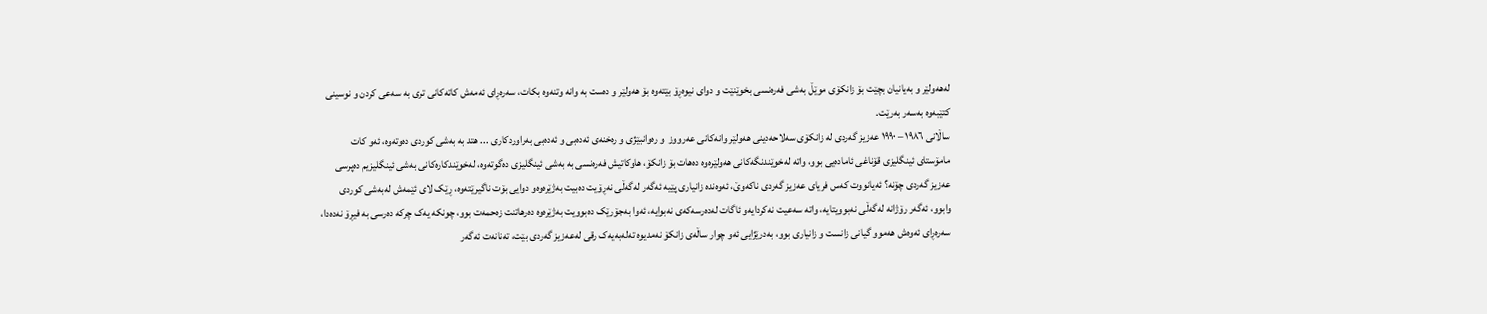لەھەولێر و بەیانیان بچێت بۆ زانکۆی موێڵ بەشی فەرەنسی بخوێنێت و دوای نیوەڕۆ بێتەوە بۆ ھەولێر و دەست بە وانە وتنەوە بکات، سەرەڕای ئەمەش کاتەکانی تری بە سەعی کردن و نوسینی کتێبەوە بەسەر بەرێت.
ساڵانی ١٩٨٦ – ١٩٩٠ عەزیز گەردی لە زانکۆی سەلاحەدینی ھەولێر وانەکانی عەرووز  و رەوانبێژی و رەخنەی ئەدەبی و ئەدەبی بەراوردکاری ... ھتد بە بەشی کوردی دەوتەوە، ئەو کات مامۆستای ئینگلیزی قۆناغی ئامادەیی بوو، واتە لەخوێندنگەکانی ھەولێرەوە دەھات بۆ زانکۆ، ھاوکاتیش فەرەنسی بە بەشی ئینگلیزی دەگوتەوە، لەخوێندکارەکانی بەشی ئینگلیزیم دەپرسی عەزیز گەردی چۆنە؟ ئەیانووت کەس فریای عەزیز گەردی ناکەوێ، ئەوەندە زانیاری پێیە ئەگەر لەگەڵی نەڕۆیت دەبیت بەژێرەوەو دوایی بۆت ناگیرێتەوە، ڕێک لای ئێمەش لەبەشی کوردی وابوو، ئەگەر رۆژانە لەگەڵی نەبوویتایە، واتە سەعیت نەکردایەو ئاگات لەدەرسەکەی نەبوایە، ئەوا بەجۆرێک دەبوویت بەژێرەوە دەرھاتنت زەحمەت بوو، چونکە یەک چرکە دەرسی بە فیڕۆ نەدەدا، سەرەڕای ئەوەش ھەموو گیانی زانست و زانیاری بوو، بەدرێژایی ئەو چوار ساڵەی زانکۆ نەمدیوە تەلەبەیەک رقی لەعەزیز گەردی بێت، تەنانەت ئەگەر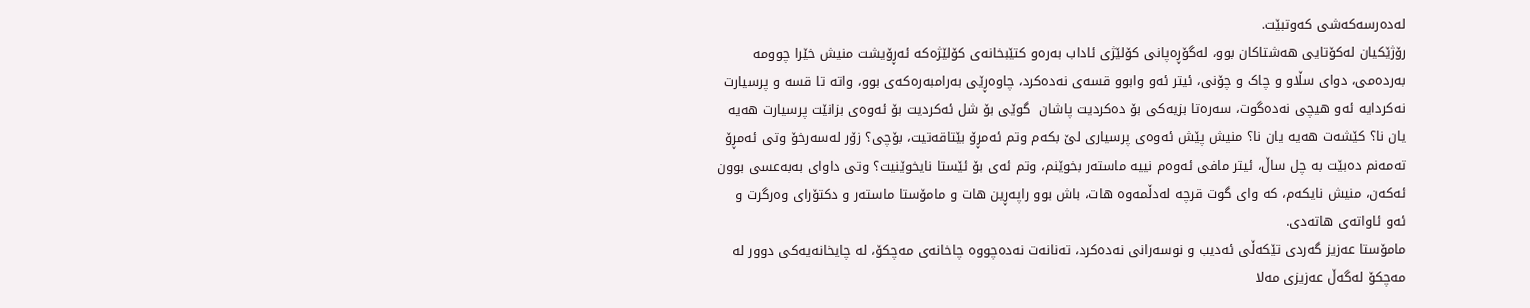لەدەرسەکەشی کەوتبێت.
رۆژێکیان لەکۆتایی ھەشتاکان بوو، لەگۆڕەپانی کۆلێژی ئاداب بەرەو کتێبخانەی کۆلێژەکە ئەڕۆیشت منیش خێرا چوومە بەردەمی، دوای سڵاو و چاک و چۆنی، ئیتر ئەو وابوو قسەی نەدەکرد، چاوەڕێی ‌بەرامبەرەکەی بوو، واتە تا قسە و پرسیارت نەکردایە ئەو ھیچی نەدەگوت، سەرەتا بزیەکی بۆ دەکردیت پاشان  گوێی بۆ شل ئەکردیت بۆ ئەوەی بزانێت پرسیارت ھەیە یان نا؟ کێشەت ھەیە یان نا؟ منیش پێش ئەوەی پرسیاری لێ بکەم وتم ئەمڕۆ بێتاقەتیت، بۆچی؟ زۆر لەسەرخۆ وتی ئەمڕۆ تەمەنم دەبێت بە چل ساڵ، ئیتر مافی ئەوەم نییە ماستەر بخوێنم، وتم ئەی بۆ ئێستا نایخوێنیت؟ وتی داوای بەبەعسی بوون ئەکەن، منیش نایکەم، کە وای گوت قرچە لەدڵمەوە ھات، باش بوو راپەڕین ھات و مامۆستا ماستەر و دکتۆرای وەرگرت و ئەو ئاواتەی ھاتەدی.
مامۆستا عەزیز گەردی تێکەڵی ئەدیب و نوسەرانی نەدەکرد، تەنانەت نەدەچووە چاخانەی مەچکۆ، لە چایخانەیەکی دوور لە مەچکۆ لەگەڵ عەزیزی مەلا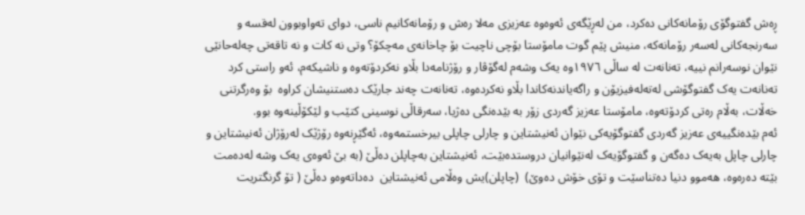ڕەش گفتوگۆی رۆمانەکانی دەکرد، من لەڕێگەی ئەوەوە عەزیزی مەلا رەش و رۆمانەکانیم ناسی، دوای تەواوبوون لەقسە و سەرنجەکانی لەسەر رۆمانەکە، منیش پێم گوت مامۆستا بۆچی ناچیت بۆ چاخانەی مەچکۆ؟ وتی نە کات و نە تاقەتی چەلەحانێی نێوان نوسەرانم نییە، تەنانەت لە ساڵی ١٩٧٦وە یەک وشەم لەگۆڤار و رۆژنامەدا بڵاو نەکردۆتەوە و ناشیکەم، ئەو راستی کرد تەنانەت یەک گفتوگۆشی لەتەلەفیزیۆن و راگەیاندنەکاندا بڵاو نەکردەوە، تەنانەت چەند جارێک دەستنیشان کراوە  بۆ وەرگرتنی خەڵات، بەڵام رەتی کردۆتەوە، مامۆستا عەزیز گەردی زۆر بە بێدەنگی دەژیا، سەرقاڵی نوسینی کتێب و لێکۆڵینەوە بوو.
ئەم بێدەنگییەی عەزیز گەردی گفتوگۆیەکی نێوان ئەنیشتاین و چارلی چاپلی بیرخستمەوە، ئەگێڕنەوە رۆژێک لەرۆژان ئەنیشتاین و چارلی چاپل بەیەک دەگەن و گفتوگۆیەک لەنێوانیان دروستدەبێت، ئەنیشتاین بەچاپلن دەڵێ (بە بێ ئەوەی یەک وشە لەدەمت بێتە دەرەوە، ھەموو دنیا دەتناسێت و تۆی خۆش دەوێ)  (چاپلن)یش وەڵامی ئەنیشتاین  دەداتەوەو دەڵێ ( تۆ گرنگتریت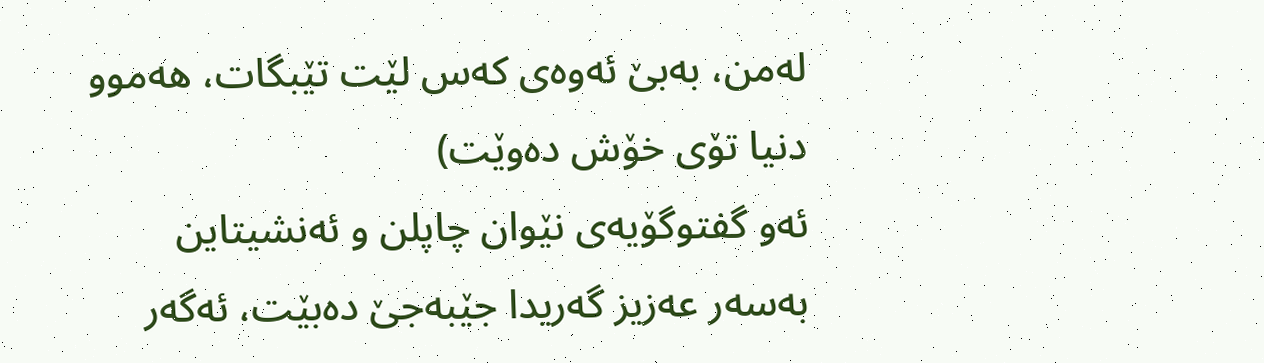لەمن، بەبێ ئەوەی کەس لێت تێبگات، ھەموو دنیا تۆی خۆش دەوێت)
ئەو گفتوگۆیەی نێوان چاپلن و ئەنشیتاین بەسەر عەزیز گەریدا جێبەجێ دەبێت، ئەگەر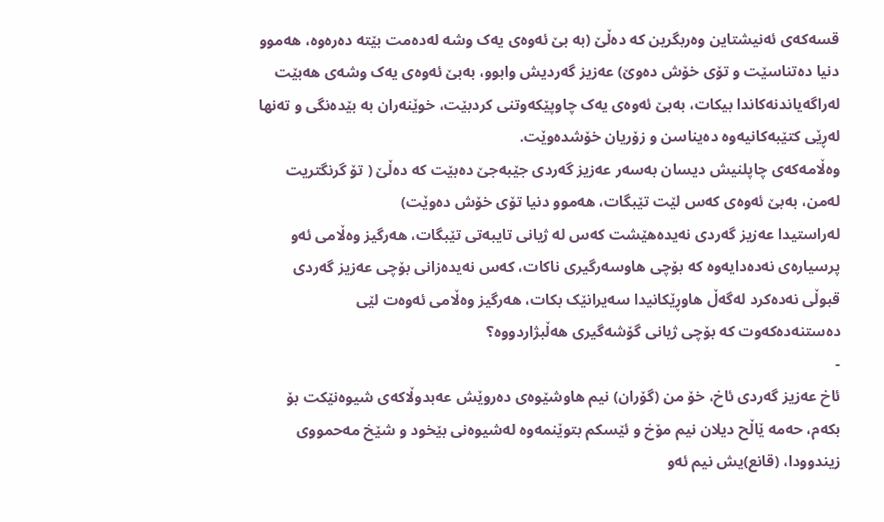قسەکەی ئەنیشتاین وەربگرین کە دەڵێ (بە بێ ئەوەی یەک وشە لەدەمت بێتە دەرەوە، ھەموو دنیا دەتناسێت و تۆی خۆش دەوێ) عەزیز گەردیش وابوو، بەبێ ئەوەی یەک وشەی ھەبێت لەراگەیاندنەکاندا بیکات، بەبێ ئەوەی یەک چاوپێکەوتنی کردبێت، خوێنەران بە بێدەنگی و تەنھا لەڕێی کتێبەکانیەوە دەیناسن و زۆریان خۆشدەوێت.
وەڵامەکەی چاپلنیش دیسان بەسەر عەزیز گەردی جێبەجێ دەبێت کە دەڵێ ( تۆ گرنگتریت لەمن، بەبێ ئەوەی کەس لێت تێبگات، ھەموو دنیا تۆی خۆش دەوێت)
لەراستیدا عەزیز گەردی نەیدەھێشت کەس لە ژیانی تایبەتی تێبگات، ھەرگیز وەڵامی ئەو پرسیارەی نەدەدایەوە کە بۆچی ھاوسەرگیری ناکات، کەس نەیدەزانی بۆچی عەزیز گەردی قبوڵی نەدەکرد لەگەڵ ھاوڕێکانیدا سەیرانێک بکات، ھەرگیز وەڵامی ئەوەت لێی دەستنەدەکەوت کە بۆچی ژیانی گۆشەگیری ھەڵبژاردووە؟
-
ئاخ عەزیز گەردی ئاخ، خۆ من (گۆران) نیم ھاوشێوەی دەروێش عەبدوڵاکەی شیوەنێکت بۆ بکەم، حەمە ێاڵح دیلان نیم مۆخ و ئێسکم بتوێنمەوە لەشیوەنی بێخود و شێخ مەحمووی زیندوودا، (قانع)یش نیم ئەو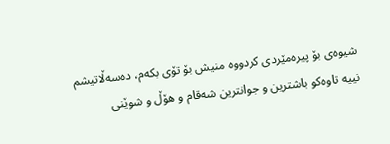شیوەی بۆ پیرەمێردی کردووە منیش بۆ تۆی بکەم، دەسەڵاتیشم نییە تاوەکو باشترین و جوانترین شەقام و ھۆڵ و شوێنی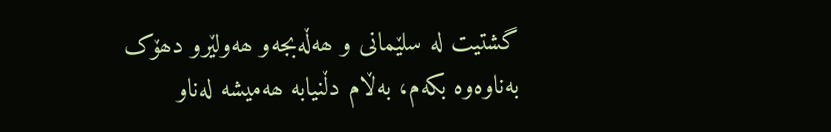گشتیت لە سلێمانی و ھەڵەبجەو ھەولێرو دھۆک بەناوەوە بکەم، بەڵام دڵنیابە ھەمیشە لەناو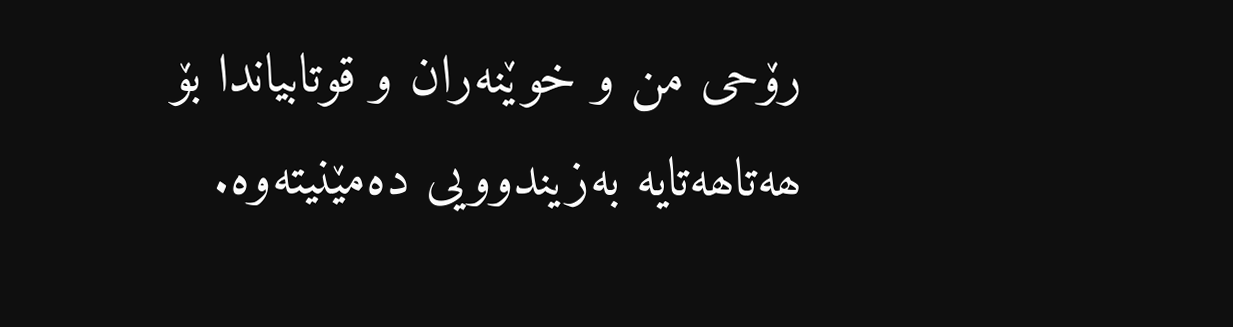رۆحی من و خوێنەران و قوتابیاندا بۆ ھەتاھەتایە بەزیندوویی دەمێنیتەوە.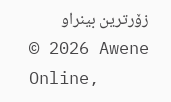زۆرترین بینراو
© 2026 Awene Online,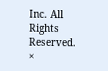Inc. All Rights Reserved.
×